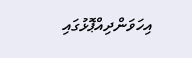އިހަވަންދިއްޕޮޅުގައި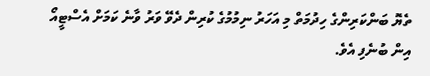ތެޔޮ ބަންކަރިންގެ ހިދުމަތް މި އަހަރު ނިމުމުގެ ކުރިން ދެވޭ ވަރު ވާނެ ކަމަށް އެސްޓީއޯ އިން ބުނެފި އެވެ.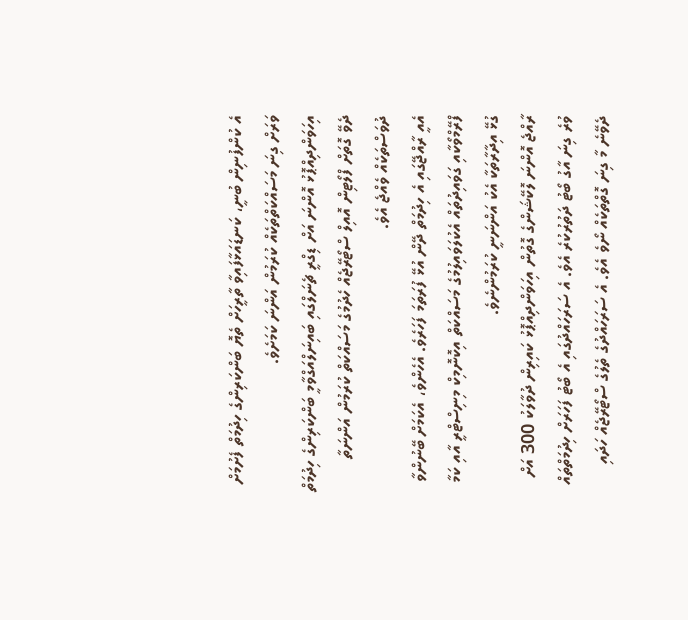އެ ކުންފުނިން ބުނީ، ކަނޑައަޅާފައިވާ ތާރީހަށް ތެޔޮ ބަންކަރިންގެ ހިދުމަތް ފެށުމަށް ވަރަށް ގިނަ މަސައްކަތްތަކެއް ކުރަމުން އަންނަ ކަމަށެވެ.
އިހަވަންދިއްޕޮޅު އޮންނަ އަށް ޑިގްރީ ޗެނަލްގައި ބައިނަލްއަގްވާމީ ބަންކަރިންގެ ހިދުމަތް ދެވޭ ގޮތަށް ފްލޯޓިން އޮއިލް ސްޓޯރޭޖެއް ހެދުމުގެ މަސައްކަތް ކުރަމުން އަންނަތާ ދުވަސްތަކެއް ވެއްޖެ އެވެ.
އެއީ ރާއްޖޭގައި އެ ހިދުމަތް ދޭން އުޅޭ ފުރަތަމަ ފަހަރެވެ. އެހެންވެ، އެކަމަށް ބޭނުންވާ ފްރޭމްވޯކާއި ގަވައިދުތައް އެކުލަވައިލުމުގެ މަސައްކަތް އިކޮނޮމިކް މިނިސްޓްރީ އާއި ކަމާ ގުޅޭ އިދާރާތަކާ އެކު އަންނަނީ ކުރަމުންނެވެ.
ރާއްޖެ އޮންނަ ލޮކޭޝަންގެ ގޮތުން އިހަވަންދިއްޕޮޅު ކައިރިން ދުވާލަކު 300 އަށް ވުރެ ގިނަ އާގު ބޯޓު ދަތުރުކުރެ އެވެ. އެ ސަރަހައްދުގައި އެ ބޯޓު ފަހަރަށް ހިދުމަތްތައް ދެވޭނެ މާ ގިނަ ގޮތްތަކެއް ނޯވެ އެވެ. އެ ސަރަހައްދުގެ ތެލުގެ ސްޓޯރޭޖެއް ހަދައި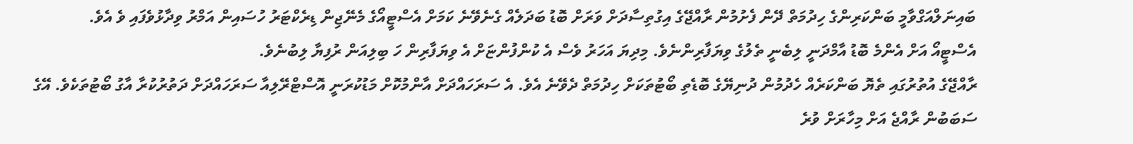ބައިނަލްއަގްވާމީ ބަންކަރިންގެ ހިދުމަތް ދޭން ފެށުމުން ރާއްޖޭގެ އިގުތިސާދަށް ވަރަށް ބޮޑު ބަދަލެއް ގެނެވޭނެ ކަމަށް އެސްޓީއޯގެ މެނޭޖިން ޑިރެކްޓަރު ހުސައިން އަމްރު ވިދާޅުވެފައި ވެ އެވެ.
އެސްޓީއޯ އަށް އެންމެ ބޮޑު އާމްދަނީ ލިބެނީ ތެލުގެ ވިޔަފާރިންނެވެ. މިދިޔަ އަހަރު ވެސް އެ ކުންފުންޏަށް އެ ވިޔަފާރިން ހަ ބިލިއަން ރުފިޔާ ލިބުނެވެ.
ރާއްޖޭގެ އުތުރުގައި ތެޔޮ ބަންކަރެއް ހެދުމުން ދުނިޔޭގެ ބޮޑެތި ބޯޓުތަކަށް ހިދުމަތް ދެވޭނެ އެވެ. އެ ސަރަހައްދަށް އާންމުކޮށް މަޑުކުރަނީ އޮސްޓްރޭލިއާ ސަރަހައްދަށް ދަތުރުކުރާ އާގު ބޯޓުތަކެވެ. އޭގެ ސަބަބުން ރާއްޖެ އަށް މިހާރަށް ވުރެ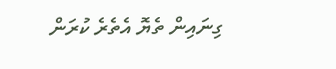ގިނައިން ތެޔޮ އެތެރެ ކުރަން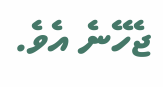ޖެހޭނެ އެވެ.